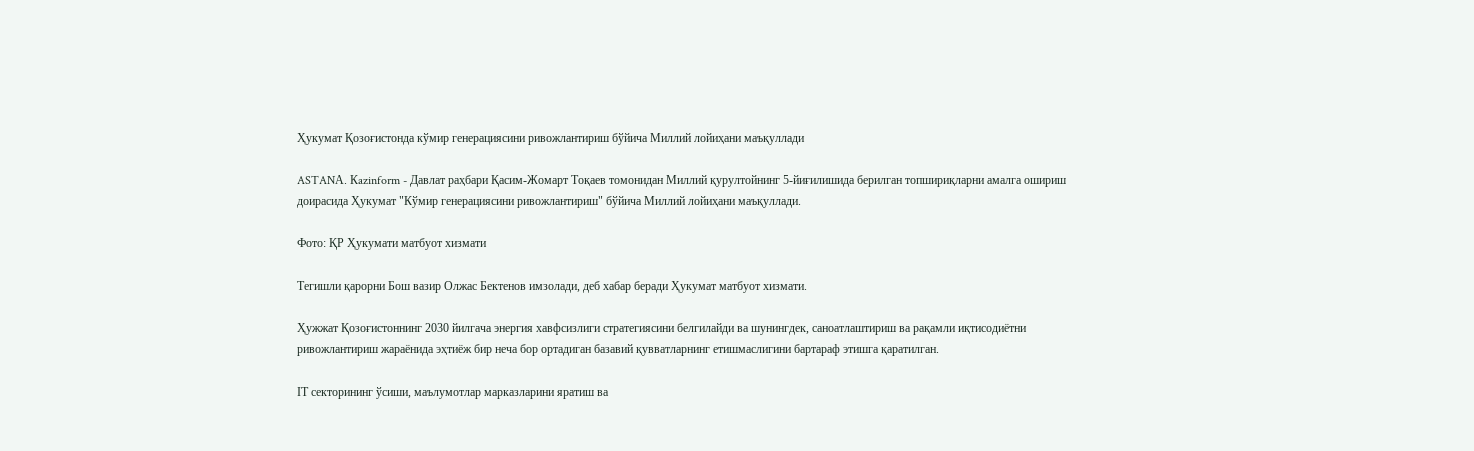Ҳукумат Қозоғистонда кўмир генерациясини ривожлантириш бўйича Миллий лойиҳани маъқуллади

ASTANА. Кazinform - Давлат раҳбари Қасим-Жомарт Тоқаев томонидан Миллий қурултойнинг 5-йиғилишида берилган топшириқларни амалга ошириш доирасида Ҳукумат "Кўмир генерациясини ривожлантириш" бўйича Миллий лойиҳани маъқуллади.

Фото: ҚР Ҳукумати матбуот хизмати

Тегишли қарорни Бош вазир Олжас Бектенов имзолади, деб хабар беради Ҳукумат матбуот хизмати.

Ҳужжат Қозоғистоннинг 2030 йилгача энергия хавфсизлиги стратегиясини белгилайди ва шунингдек, саноатлаштириш ва рақамли иқтисодиётни ривожлантириш жараёнида эҳтиёж бир неча бор ортадиган базавий қувватларнинг етишмаслигини бартараф этишга қаратилган.

IТ секторининг ўсиши, маълумотлар марказларини яратиш ва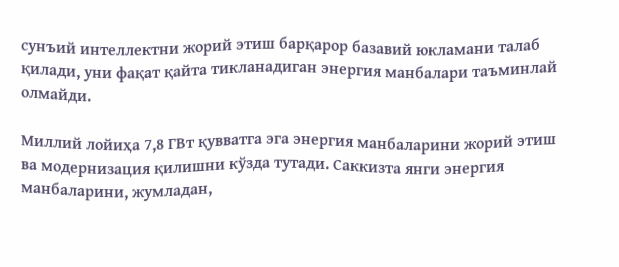сунъий интеллектни жорий этиш барқарор базавий юкламани талаб қилади, уни фақат қайта тикланадиган энергия манбалари таъминлай олмайди.

Миллий лойиҳа 7,8 ГВт қувватга эга энергия манбаларини жорий этиш ва модернизация қилишни кўзда тутади. Саккизта янги энергия манбаларини, жумладан,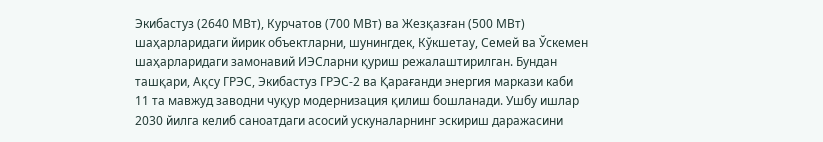Экибастуз (2640 МВт), Курчатов (700 МВт) ва Жезқазған (500 МВт) шаҳарларидаги йирик объектларни, шунингдек, Кўкшетау, Семей ва Ўскемен шаҳарларидаги замонавий ИЭСларни қуриш режалаштирилган. Бундан ташқари, Ақсу ГРЭС, Экибастуз ГРЭС-2 ва Қарағанди энергия маркази каби 11 та мавжуд заводни чуқур модернизация қилиш бошланади. Ушбу ишлар 2030 йилга келиб саноатдаги асосий ускуналарнинг эскириш даражасини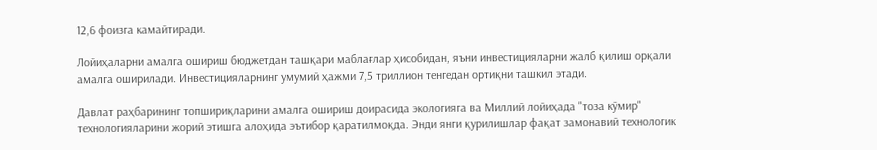12,6 фоизга камайтиради.

Лойиҳаларни амалга ошириш бюджетдан ташқари маблағлар ҳисобидан, яъни инвестицияларни жалб қилиш орқали амалга оширилади. Инвестицияларнинг умумий ҳажми 7,5 триллион тенгедан ортиқни ташкил этади.

Давлат раҳбарининг топшириқларини амалга ошириш доирасида экологияга ва Миллий лойиҳада "тоза кўмир" технологияларини жорий этишга алоҳида эътибор қаратилмоқда. Энди янги қурилишлар фақат замонавий технологик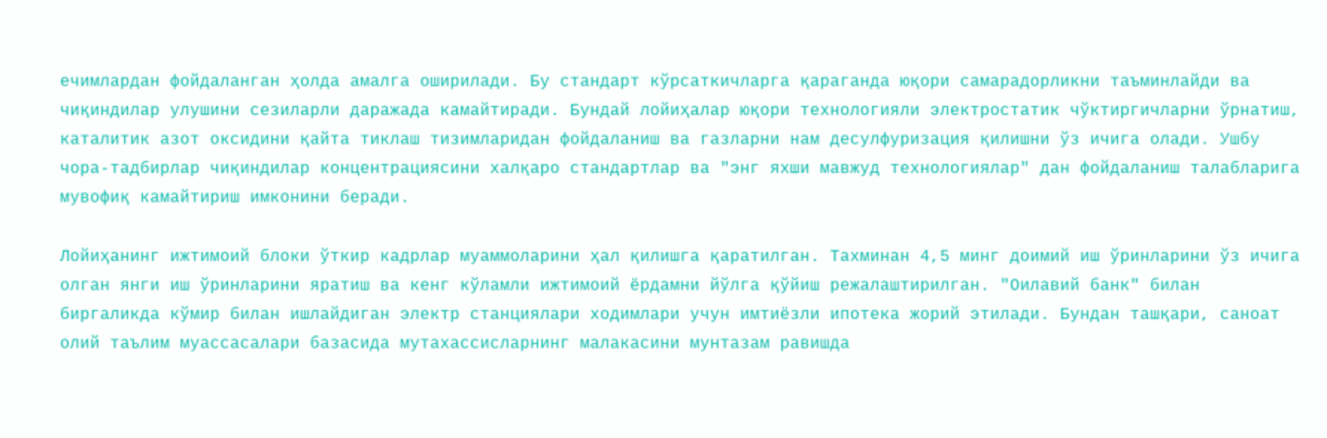ечимлардан фойдаланган ҳолда амалга оширилади. Бу стандарт кўрсаткичларга қараганда юқори самарадорликни таъминлайди ва чиқиндилар улушини сезиларли даражада камайтиради. Бундай лойиҳалар юқори технологияли электростатик чўктиргичларни ўрнатиш, каталитик азот оксидини қайта тиклаш тизимларидан фойдаланиш ва газларни нам десулфуризация қилишни ўз ичига олади. Ушбу чора-тадбирлар чиқиндилар концентрациясини халқаро стандартлар ва "энг яхши мавжуд технологиялар" дан фойдаланиш талабларига мувофиқ камайтириш имконини беради.

Лойиҳанинг ижтимоий блоки ўткир кадрлар муаммоларини ҳал қилишга қаратилган. Тахминан 4,5 минг доимий иш ўринларини ўз ичига олган янги иш ўринларини яратиш ва кенг кўламли ижтимоий ёрдамни йўлга қўйиш режалаштирилган. "Оилавий банк" билан биргаликда кўмир билан ишлайдиган электр станциялари ходимлари учун имтиёзли ипотека жорий этилади. Бундан ташқари, саноат олий таълим муассасалари базасида мутахассисларнинг малакасини мунтазам равишда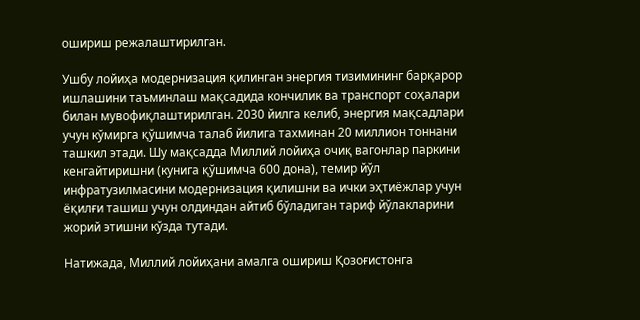ошириш режалаштирилган.

Ушбу лойиҳа модернизация қилинган энергия тизимининг барқарор ишлашини таъминлаш мақсадида кончилик ва транспорт соҳалари билан мувофиқлаштирилган. 2030 йилга келиб, энергия мақсадлари учун кўмирга қўшимча талаб йилига тахминан 20 миллион тоннани ташкил этади. Шу мақсадда Миллий лойиҳа очиқ вагонлар паркини кенгайтиришни (кунига қўшимча 600 дона), темир йўл инфратузилмасини модернизация қилишни ва ички эҳтиёжлар учун ёқилғи ташиш учун олдиндан айтиб бўладиган тариф йўлакларини жорий этишни кўзда тутади.

Натижада, Миллий лойиҳани амалга ошириш Қозоғистонга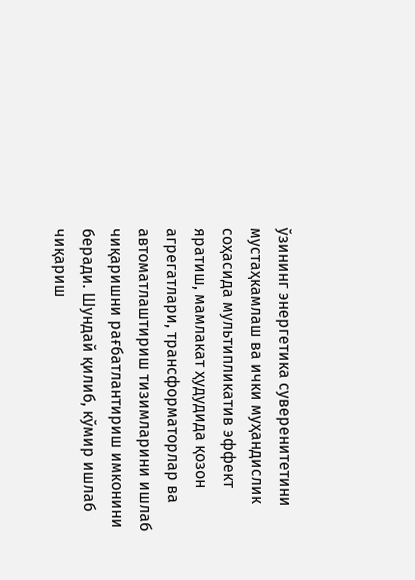ўзининг энергетика суверенитетини мустаҳкамлаш ва ички муҳандислик соҳасида мультипликатив эффект яратиш, мамлакат ҳудудида қозон агрегатлари, трансформаторлар ва автоматлаштириш тизимларини ишлаб чиқаришни рағбатлантириш имконини беради. Шундай қилиб, кўмир ишлаб чиқариш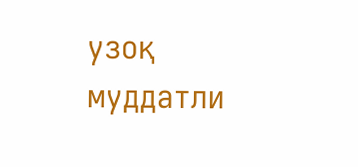узоқ муддатли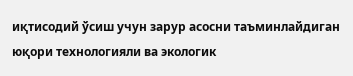иқтисодий ўсиш учун зарур асосни таъминлайдиган юқори технологияли ва экологик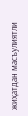жиҳатдан масъулиятли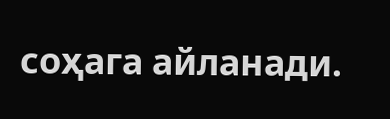соҳага айланади.